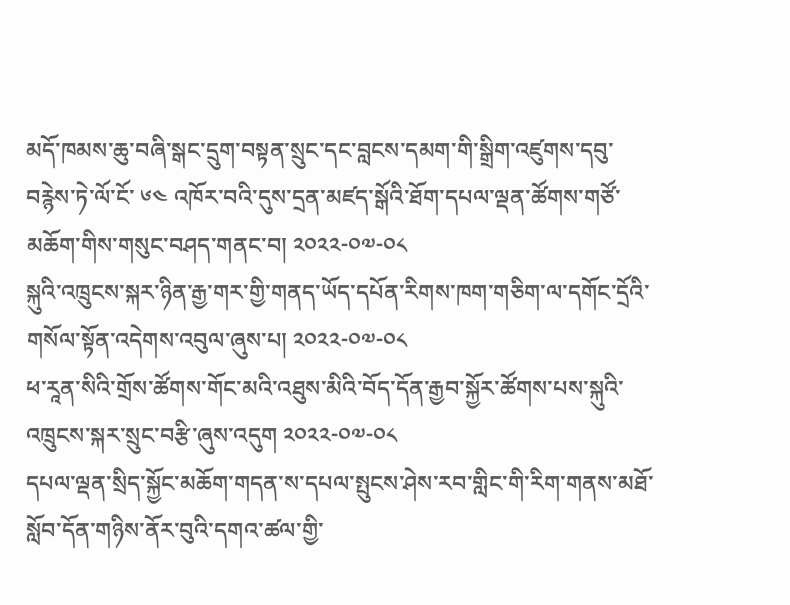མདོ་ཁམས་ཆུ་བཞི་སྒང་དྲུག་བསྟན་སྲུང་དང་བླངས་དམག་གི་སྒྲིག་འཛུགས་དབུ་བརྙེས་ཏེ་ལོ་ངོ་ ༦༤ འཁོར་བའི་དུས་དྲན་མཛད་སྒོའི་ཐོག་དཔལ་ལྡན་ཚོགས་གཙོ་མཆོག་གིས་གསུང་བཤད་གནང་བ། ༢༠༢༢-༠༧-༠༨
སྐུའི་འཁྲུངས་སྐར་ཉིན་རྒྱ་གར་གྱི་གནད་ཡོད་དཔོན་རིགས་ཁག་གཅིག་ལ་དགོང་དྲོའི་གསོལ་སྟོན་འདེགས་འབུལ་ཞུས་པ། ༢༠༢༢-༠༧-༠༨
ཕ་རཱན་སིའི་གྲོས་ཚོགས་གོང་མའི་འཐུས་མིའི་བོད་དོན་རྒྱབ་སྐྱོར་ཚོགས་པས་སྐུའི་འཁྲུངས་སྐར་སྲུང་བརྩི་ཞུས་འདུག ༢༠༢༢-༠༧-༠༨
དཔལ་ལྡན་སྲིད་སྐྱོང་མཆོག་གདན་ས་དཔལ་སྤུངས་ཤེས་རབ་གླིང་གི་རིག་གནས་མཐོ་སློབ་དོན་གཉིས་ནོར་བུའི་དགའ་ཚལ་གྱི་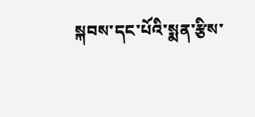སྐབས་དང་པོའི་སྨན་རྩིས་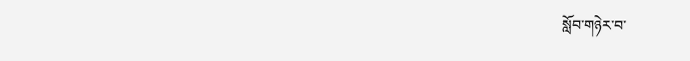སློབ་གཉེར་བ་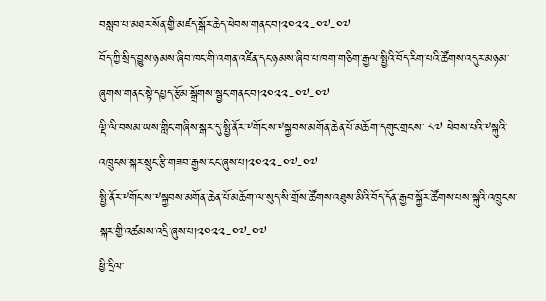བསླབ་པ་མཐར་སོན་གྱི་མཛད་སྒོར་ཆེད་ཕེབས་གནང་བ།༢༠༢༢-༠༧-༠༧
བོད་ཀྱི་སྲིད་བྱུས་ཉམས་ཞིབ་ཁང་གི་འགན་འཛིན་དང་ཉམས་ཞིབ་པ་ཁག་གཅིག་རྒྱལ་སྤྱིའི་བོད་རིག་པའི་ཚོགས་འདུར་མཉམ་ཞུགས་གནང་སྟེ་དཔྱད་རྩོམ་སྒྲོགས་སྦྱང་གནང་བ།༢༠༢༢-༠༧-༠༧
ལྡི་ལི་བསམ་ཡས་གླིང་གཞིས་སྒར་དུ་སྤྱི་ནོར་༸གོང་ས་༸སྐྱབས་མགོན་ཆེན་པོ་མཆོག་དགུང་གྲངས་ ༨༧ ཕེབས་པའི་༸སྐུའི་འཁྲུངས་སྐར་སྲུང་རྩི་གཟབ་རྒྱས་ངང་ཞུས་པ།༢༠༢༢-༠༧-༠༧
སྤྱི་ནོར་༸གོང་ས་༸སྐྱབས་མགོན་ཆེན་པོ་མཆོག་ལ་སུད་སི་གྲོས་ཚོགས་འཐུས་མིའི་བོད་དོན་རྒྱབ་སྐྱོར་ཚོགས་པས་སྐུའི་འཁྲུངས་སྐར་གྱི་འཚམས་འདྲི་ཞུས་པ།༢༠༢༢-༠༧-༠༧
ཕྱི་དྲིལ་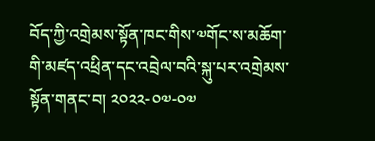བོད་ཀྱི་འགྲེམས་སྟོན་ཁང་གིས་༧གོང་ས་མཆོག་གི་མཛད་འཕྲིན་དང་འབྲེལ་བའི་སྐུ་པར་འགྲེམས་སྟོན་གནང་བ། ༢༠༢༢-༠༧-༠༧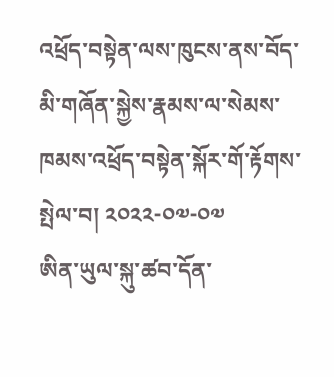འཕྲོད་བསྟེན་ལས་ཁུངས་ནས་བོད་མི་གཞོན་སྐྱེས་རྣམས་ལ་སེམས་ཁམས་འཕྲོད་བསྟེན་སྐོར་གོ་རྟོགས་སྤེལ་བ། ༢༠༢༢-༠༧-༠༧
ཨིན་ཡུལ་སྐུ་ཚབ་དོན་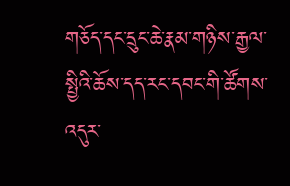གཅོད་དང་དྲུང་ཆེ་རྣམ་གཉིས་རྒྱལ་སྤྱིའི་ཆོས་དད་རང་དབང་གི་ཚོགས་འདུར་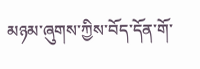མཉམ་ཞུགས་ཀྱིས་བོད་དོན་གོ་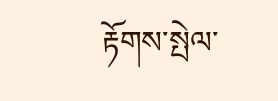རྟོགས་སྤེལ་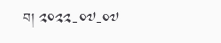བ། ༢༠༢༢-༠༧-༠༧